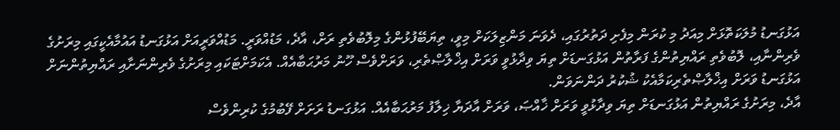އަޅުގަނޑު މުލަކަތޮޅަށް މިއަދު މި ކުރަން މިފެށި ދަތުރުގައި، ދެވަނަ މަންޒިލަކަށް މިވީ، ތިޔަބޭފުޅުންގެ މިލޮބުވެތި ރަށް، އާދެ، މަޑުއްވަރީ. މަޑުއްވަރީއަށް އަޅުގަނޑު އައުމާއެކީގައި މިރަށުގެ ވެރިންނާއި، ލޮބުވެތި ރައްޔިތުންގެ ފަރާތުން އަޅުގަނޑަށް ތިޔަ ވިދާޅުވީ ވަރަށް އިޚްލާޞްތެރި، ވަރަށްވެސް ހޫނު މަރުޙަބާއެއް. އެކަމަށްޓަކައި މިރަށުގެ ވެރިންނަށާއި ރައްޔިތުންނަށް އަޅުގަނޑު ވަރަށް އިޚްލާޞްތެރިކަމާއެކު ޝުކުރު ދަންނަވަން.
އާދެ، މިރަށުގެ ރައްޔިތުން އަޅުގަނޑަށް ތިޔަ ވިދާޅުވީ ވަރަށް ޚާއްޞަ، ވަރަށް އާދަޔާ ޚިލާފު މަރުޙަބާއެއް. އަޅުގަނޑު ރަށަށް ފޭބުމުގެ ކުރިންވެސް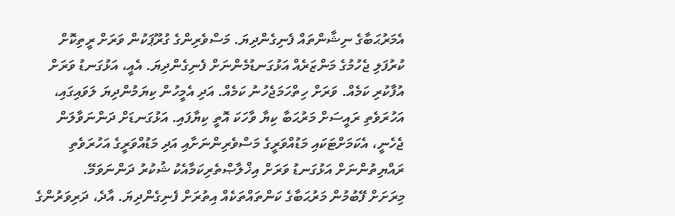އެމަރުޙަބާގެ ނިޝާންތައް ފެނިގެންދިޔަ. މަސްވެރިންގެ ގުރޫޕަކުން ވަރަށް ރީތިކޮށް ކުރުފަލި ޖެހުމުގެ މަންޒަރެއް އަޅުގަނޑުމެންނަށް ފެނިގެންދިޔަ. އެއީ، އަޅުގަނޑު ވަރަށް އުފާކުރި ކަމެއް. ވަރަށް ހިތްހަމަޖެހުނު ކަމެއް. އަދި އެމީހުން ކިޔަމުންދިޔަ ލަވައިގައި، އަހުރަވެތި ރައީސަށް މަރުޙަބާ ކިޔާ ވާހަކަ އޮތީ ކިޔާފައި. އަޅުގަނޑަށް ދަންނަވާލަން ޖެހެނީ، އެކަމަށްޓަކައި މަޑުއްވަރީގެ މަސްވެރިންނަށާއި އަދި މަޑުއްވަރީގެ އަހުރަވެތި ރައްޔިތުންނަށް އަޅުގަނޑު ވަރަށް އިޚްލާޞްތެރިކަމާއެކު ޝުކުރު ދަންނަވަމޭ.
މިރަށަށް ފޭބުމުން މަރުޙަބާގެ ކަންތައްތަކެއް އިތުރަށް ފެނިގެންދިޔަ. އާދެ، ދަރިވަރުންގެ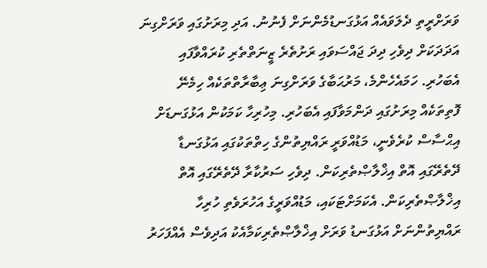ވަރަށްރީތި ދެލަވައެއް އަޅުގަނޑުމެންނަށް ފެނުނު. އަދި މިރަށުގައި ވަރަށްގިނަ އަދަދަކަށް ދިވެހި ދިދަ ޖައްސަވައި ރަށުތެރެ ޒީނަތްތެރި ކުރައްވާފައި އެބަހުރި. ހަމައެހެންމެ، މަރުޙަބާގެ ވަރަށްގިނަ ޢިބާރާތްތަކެއް ހިމެނޭ ފޮތިތަކެއް މިރަށުގައި ދަންމަވާފައި އެބަހުރި. މިހުރިހާ ކަމަކުން އަޅުގަނޑަށް އިޙްސާސް ކުރެވެނީ، މަޑުއްވަރީ ރައްޔިތުންގެ ހިތްތަކުގައި އަޅުގަނޑާ ދޭތެރޭގައި އޮތް އިޚްލާޞްތެރިކަން. ދިވެހި ސަރުކާރާ ދޭތެރޭގައި އޮތް އިޚްލާޞްތެރިކަން. އެކަމަށްޓަކައި، މަޑުއްވަރީގެ އަހުރަވެތި ހުރިހާ ރައްޔިތުންނަށް އަޅުގަނޑު ވަރަށް އިޚްލާޞްތެރިކަމާއެކު އަދިވެސް އެއްފަހަރު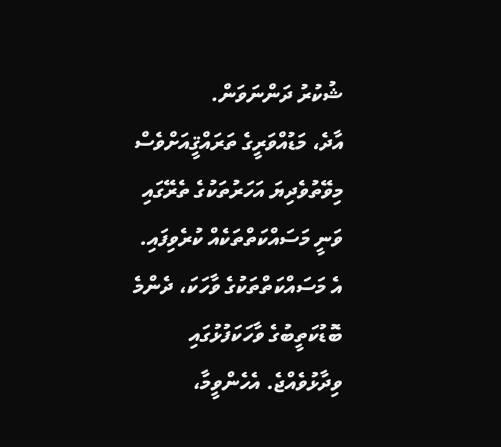ޝުކުރު ދަންނަވަން.
އާދެ، މަޑުއްވަރީގެ ތަރައްޤީއަށްވެސް މިވޭތުވެދިޔަ އަހަރުތަކުގެ ތެރޭގައި ވަނީ މަސައްކަތްތަކެއް ކުރެވިފައި. އެ މަސައްކަތްތަކުގެ ވާހަކަ، ދެންމެ ބޮޑުކަތީބުގެ ވާހަކަފުޅުގައި ވިދާޅުވެއްޖެ. އެހެންވީމާ،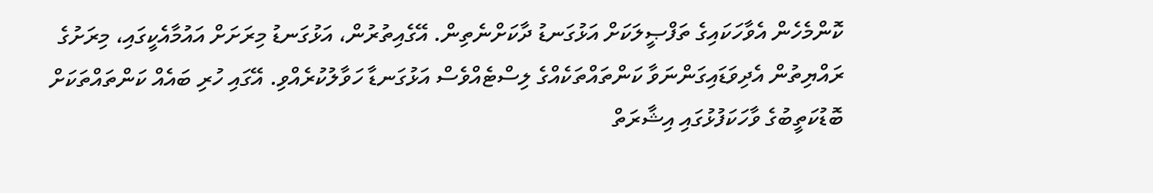ކޮންމެހެން އެވާހަކައިގެ ތަފްޞީލަކަށް އަޅުގަނޑު ދާކަށްނެތިން. އޭގެއިތުރުން، އަޅުގަނޑު މިރަށަށް އައުމާއެކީގައި، މިރަށުގެ ރައްޔިތުން އެދިވަޑައިގަންނަވާ ކަންތައްތަކެއްގެ ލިސްޓެއްވެސް އަޅުގަނޑާ ހަވާލުކުރެއްވި. އޭގައި ހުރި ބައެއް ކަންތައްތަކަށް ބޮޑުކަތީބުގެ ވާހަކަފުޅުގައި އިޝާރަތް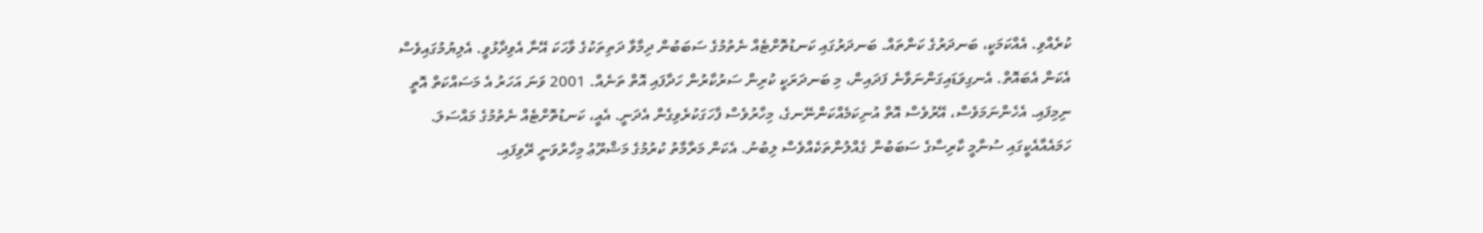ކުރެއްވި. އެއްކަމަކީ، ބަނދަރުގެ ކަންތައް. ބަނދަރުގައި ކަނޑުތޮށްޓެއް ނެތުމުގެ ސަބަބުން ދިމާވާ ދަތިތަކުގެ ވާހަކަ އޭނާ އެވިދާޅުވީ. އެލިޔުމުގައިވެސް އެކަން އެބައޮތް. އެނގިވަޑައިގަންނަވާނެ ފަދައިން، މި ބަނދަރަކީ ކުރިން ސަރުކާރުން ހަދާފައި އޮތް ތަނެއް. 2001 ވަނަ އަހަރު އެ މަސައްކަތް އޮތީ ނިމިފައި. އެހެންނަމަވެސް، އޭރުވެސް އޮތް އުނިކަމެއްކަންނޭނގެ، މިހާރުވެސް ފާހަގަކުރެވިގެން އެދަނީ. އެއީ، ކަނޑުތޮށްޓެއް ނެތުމުގެ މައްސަލަ. ހަމައެއާއެކީގައި ސުނާމީ ކާރިސާގެ ސަބަބުން ގެއްލުންތަކެއްވެސް ލިބުނު. އެކަން މަރާމާތު ކުރުމުގެ މަޝްރޫޢު މިހާރުވަނީ ރޭވިފައި.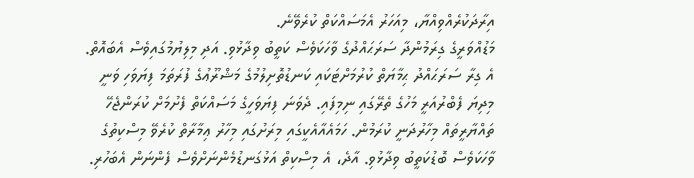އިރާދަކުރެއްވިއްޔާ، މިއަހަރު އެމަސައްކަތް ކުރެވޭނެ.
މަޑުއްވަރީގެ ގިރަމުންދާ ސަރަޙައްދުގެ ވާހަކަވެސް ކަތީބު ވިދާޅުވި. އަދި މިލިޔުމުގައިވެސް އެބައޮތް. އެ ގިރާ ސަރަޙައްދު ޙިމާޔަތް ކުރުމަށްޓަކައި ކަނޑުތޮށިލުމުގެ މަޝްރޫޢުގެ ފުރަތަމަ ފިޔަވަހި ވަނީ މިދިޔަ ފެބްރުއަރީ މަހުގެ ތެރޭގައި ނިމިފައި. ދެވަނަ ފިޔަވަހީގެ މަސައްކަތް ފެށުމަށް ކުރަންޖެހޭ ތައްޔާރީތައް މިހާރުދަނީ ކުރަމުން. ހަމައެއާއެކީގައި މިރަށުގައި މިހާރު ޢިމާރާތް ކުރެވޭ މިސްކިތުގެ ވާހަކަވެސް ބޮޑުކަތީބު ވިދާޅުވި. އާދެ، އެ މިސްކިތް އަޅުގަނޑުމެންނަށްވެސް ފެންނަން އެބަހުރި.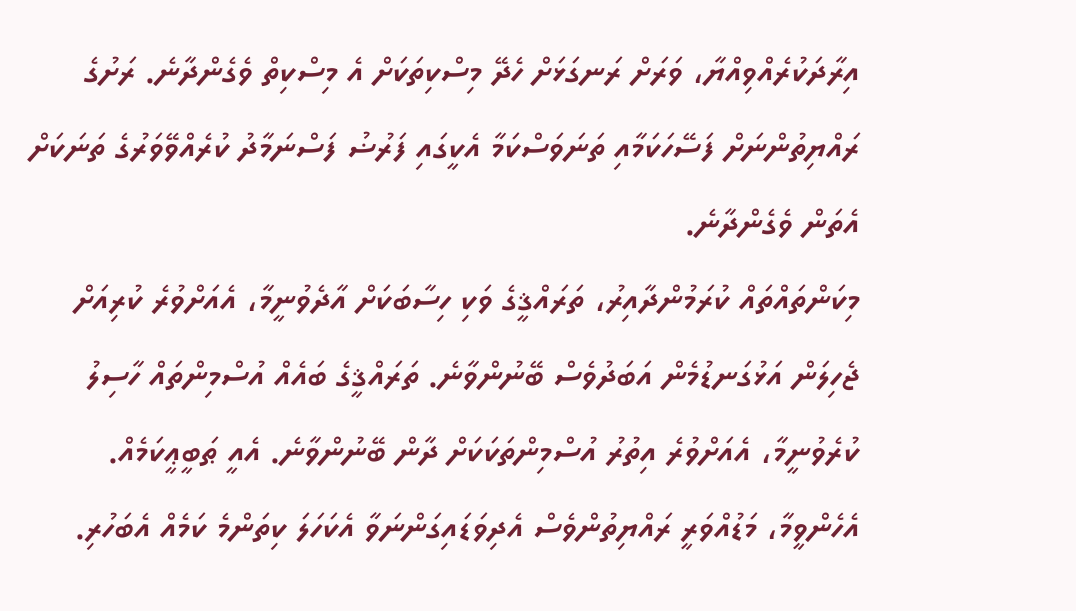އިރާދަކުރެއްވިއްޔާ، ވަރަށް ރަނގަޅަށް ހެދޭ މިސްކިތަކަށް އެ މިސްކިތް ވެގެންދާނެ. ރަށުގެ ރައްޔިތުންނަށް ފަސޭހަކަމާއި ތަނަވަސްކަމާ އެކީގައި ފަރުޟު ފަސްނަމާދު ކުރެއްވޭވަރުގެ ތަނަކަށް އެތަން ވެގެންދާނެ.
މިކަންތައްތައް ކުރަމުންދާއިރު، ތަރައްޤީގެ ވަކި ހިސާބަކަށް އާދެވުނީމާ، އެއަށްވުރެ ކުރިއަށް ޖެހިލަން އަޅުގަނޑުމެން އަބަދުވެސް ބޭނުންވާނެ. ތަރައްޤީގެ ބައެއް އުސްމިންތައް ހާސިލު ކުރެވުނީމާ، އެއަށްވުރެ އިތުރު އުސްމިންތަކަކަށް ދާން ބޭނުންވާނެ. އެއީ ޠަބީޢީކަމެއް. އެހެންވީމާ، މަޑުއްވަރީ ރައްޔިތުންވެސް އެދިވަޑައިގަންނަވާ އެކަހަލަ ކިތަންމެ ކަމެއް އެބަހުރި.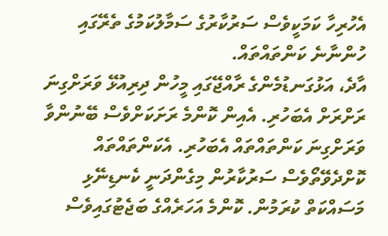އެހުރިހާ ކަމަކީވެސް ސަރުކާރުގެ ސަމާލުކަމުގެ ތެރޭގައި ހުންނާނެ ކަންތައްތައް.
އާދެ، އަޅުގަނޑުމެންގެ ރާއްޖޭގައި މީހުން ދިރިއުޅޭ ވަރަށްގިނަ ރަށްރަށް އެބަހުރި. އެއިން ކޮންމެ ރަށަކަށްވެސް ބޭނުންވާ ވަރަށްގިނަ ކަންތައްތައް އެބަހުރި. އެކަންތައްތައް ކޮށްދެވޭތޯވެސް ސަރުކާރުން މިގެންދަނީ ކެނޑިނޭޅި މަސައްކަތް ކުރަމުން. ކޮންމެ އަހަރެއްގެ ބަޖެޓުގައިވެސް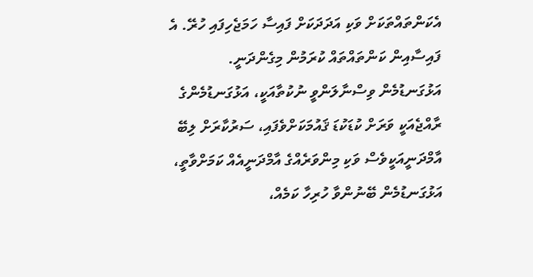އެކަންތައްތަކަށް ވަކި އަދަދަކަށް ފައިސާ ހަމަޖެހިފައި ހުރޭ. އެ ފައިސާއިން ކަންތައްތައް ކުރަމުން މިގެންދަނީ.
އަޅުގަނޑުމެން ވިސްނާލަންވީ ނުކުތާއަކީ، އަޅުގަނޑުމެންގެ ރާއްޖެއަކީ ވަރަށް ކުޑަކުޑަ ޤައުމަކަށްވެފައި، ސަރުކާރަށް ލިބޭ އާމްދަނީއަކީވެސް ވަކި މިންވަރެއްގެ އާމްދަނީއެއް ކަމަށްވާތީ، އަޅުގަނޑުމެން ބޭނުންވާ ހުރިހާ ކަމެއް،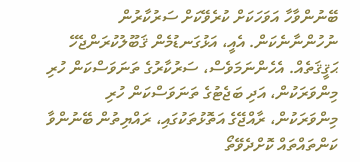ބޭނުންވާހާ އަވަހަކަށް ކުރެވޭކަށް ސަރުކާރުން ނުހުންނާނެކަން. އެއީ، އަޅުގަނޑުމެން ޤަބޫލުކުރަންޖެހޭ ޙަޤީޤަތެއް. އެހެންނަމަވެސް، ސަރުކާރުގެ ތަނަވަސްކަން ހުރި މިންވަރަކުން، އަދި ބަޖެޓުގެ ތަނަވަސްކަން ހުރި މިންވަރަކުން، ރާއްޖޭގެ އަތޮޅުތަކުގައި، ރައްޔިތުން ބޭނުންވާ ކަންތައްތައް ކޮށްދެވޭތޯ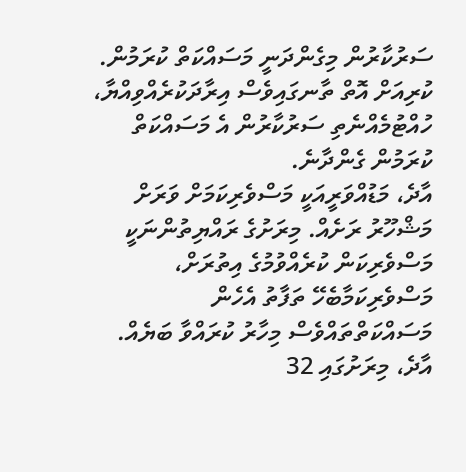ސަރުކާރުން މިގެންދަނީ މަސައްކަތް ކުރަމުން. ކުރިއަށް އޮތް ތާނގައިވެސް އިރާދަކުރެއްވިއްޔާ، ހުއްޓުމެއްނެތި ސަރުކާރުން އެ މަސައްކަތް ކުރަމުން ގެންދާނެ.
އާދެ، މަޑުއްވަރީއަކީ މަސްވެރިކަމަށް ވަރަށް މަޝްހޫރު ރަށެއް. މިރަށުގެ ރައްޔިތުންނަކީ މަސްވެރިކަން ކުރެއްވުމުގެ އިތުރަށް، މަސްވެރިކަމާބެހޭ ތަފާތު އެހެން މަސައްކަތްތައްވެސް މިހާރު ކުރައްވާ ބަޔެއް. އާދެ، މިރަށުގައި 32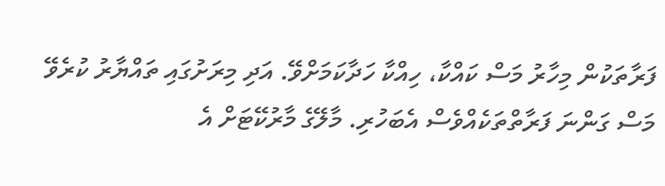ފަރާތަކުން މިހާރު މަސް ކައްކާ، ހިއްކާ ހަދާކަމަށްވޭ. އަދި މިރަށުގައި ތައްޔާރު ކުރެވޭ މަސް ގަންނަ ފަރާތްތަކެއްވެސް އެބަހުރި. މާލޭގެ މާރުކޭޓަށް އެ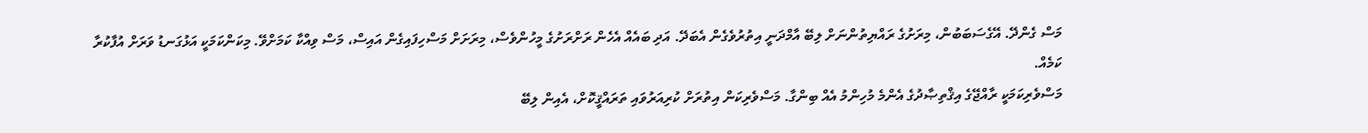މަސް ގެންދޭ. އޭގެސަބަބުން، މިރަށުގެ ރައްޔިތުންނަށް ލިބޭ އާމްދަނީ އިތުރުވެގެން އެބަދޭ. އަދި ބައެއް އެހެން ރަށްރަށުގެ މީހުންވެސް، މިރަށަށް މަސްހިފައިގެން އައިސް، މަސް ވިއްކާ ކަމަށްވޭ. މިކަންކަމަކީ އަޅުގަނޑު ވަރަށް އުފާކުރާ ކަމެއް.
މަސްވެރިކަމަކީ ރާއްޖޭގެ އިޤްތިޞާދުގެ އެންމެ މުހިންމު އެއް ބިންގާ. މަސްވެރިކަން އިތުރަށް ކުރިއަރުވައި ތަރައްޤީކޮށް، އެއިން ލިބޭ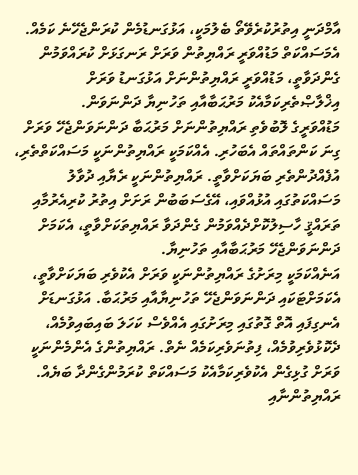އާމްދަނީ އިތުރުކުރެވޭތޯ ބެލުމަކީ، އަޅުގަނޑުމެން ކުރަންޖެހޭނެ ކަމެއް. އެމަސައްކަތް މަޑުއްވަރީ ރައްޔިތުން ވަރަށް ރަނގަޅަށް ކުރައްވަމުން ގެންދަވާތީ، މަޑުއްވަރީ ރައްޔިތުންނަށް އަޅުގަނޑު ވަރަށް އިޚްލާޞްތެރިކަމާއެކު މަރުޙަބާއާއި ތަހުނިޔާ ދަންނަވަން.
މަޑުއްވަރީގެ ލޮބުވެތި ރައްޔިތުންނަށް މަރުޙަބާ ދަންނަވަންޖެހޭ ވަރަށް ގިނަ ކަންތައްތައް އެބަހުރި. އެއްކަމަކީ ރައްޔިތުންނަކީ މަސައްކަތްތެރި، އުފެއްދުންތެރި ބަޔަކަށްވާތީ. ރައްޔިތުންނަކީ ރެޔާއި ދުވާލު މަސައްކަތުގައި އުޅުއްވައި، އޭގެސަބަބުން ރަށަށް އިތުރު ކުރިއެރުމާއި ތަރައްޤީ ހާސިލުކޮށްދެއްވަމުން ގެންދަވާ ރައްޔިތަކަށްވާތީ، އެކަމަށް ދަންނަވަންޖެހޭ މަރުޙަބާއާއި ތަހުނިޔާ.
އަނެއްކަމަކީ މިރަށުގެ ރައްޔިތުންނަކީ ވަރަށް އެކުވެރި ބަޔަކަށްވާތީ، އެކަމަށްޓަކައި ދަންނަވަންޖެހޭ ތަހުނިޔާއާއި މަރުޙަބާ. އަޅުގަނޑަށް އެނގިފައި އޮތް ގޮތުގައި މިރަށުގައި އެއްވެސް ކަހަލަ ބައިބައިވުމެއް، ދެކޮޅުވެރިވުމެއް، ފިތުނަވެރިކަމެއް ނެތް. ރައްޔިތުންގެ އެންމެންނަކީ ވަރަށް ގުޅިގެން އެކުވެރިކަމާއެކު މަސައްކަތް ކުރަމުންގެންދާ ބަޔެއް. ރައްޔިތުންނާއި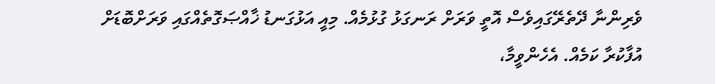ވެރިންނާ ދޭތެރޭގައިވެސް އޮތީ ވަރަށް ރަނގަޅު ގުޅުމެއް. މިއީ އަޅުގަނޑު ޚާއްޞަގޮތެއްގައި ވަރަށްބޮޑަށް އުފާކުރާ ކަމެއް. އެހެންވީމާ،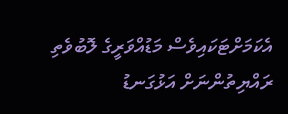އެކަމަށްޓަކައިވެސް މަޑުއްވަރީގެ ލޮބުވެތި ރައްޔިތުންނަށް އަޅުގަނޑު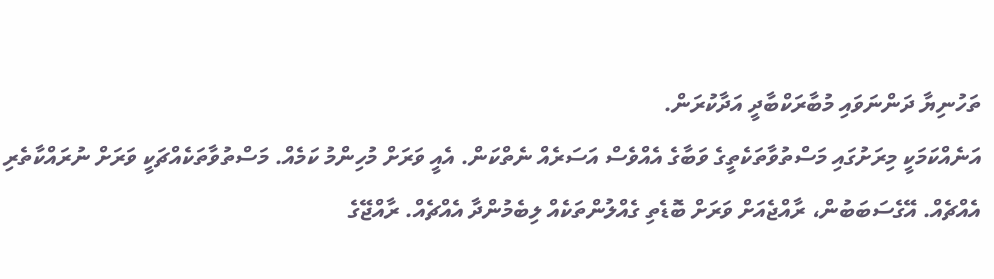ތަހުނިޔާ ދަންނަވައި މުބާރަކްބާދީ އަދާކުރަން.
އަނެއްކަމަކީ މިރަށުގައި މަސްތުވާތަކެތީގެ ވަބާގެ އެއްވެސް އަސަރެއް ނެތްކަން. އެއީ ވަރަށް މުހިންމު ކަމެއް. މަސްތުވާތަކެއްޗަކީ ވަރަށް ނުރައްކާތެރި އެއްޗެއް. އޭގެސަބަބުން، ރާއްޖެއަށް ވަރަށް ބޮޑެތި ގެއްލުންތަކެއް ލިބެމުންދާ އެއްޗެއް. ރާއްޖޭގެ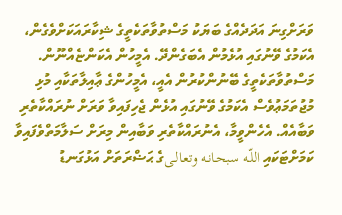ވަރަށްގިނަ އަދަދެއްގެ ބަޔަކު މަސްތުވާތަކެތީގެ ޝިކާރައަކަށްވެގެން، އެކަމުގެ ވޭނުގައި އުޅެމުން އެބަގެންދޭ. އެމީހުން އެކަންޏެއްނޫން. މަސްތުވާތަކެތީގެ ބޭނުންކުރުން އެއީ، އެމީހުންގެ ޢާއިލާތަކާއި މުޅި މުޖުތަމަޢުވެސް އެކަމުގެ ވޭނުގައި އުޅެން ޖެހިފައިވާ ވަރަށް ނުރައްކާތެރި ވަބާއެއް. އެހެންވީމާ، އެނުރައްކާތެރި ވަބާއިން މިރަށް ސަލާމަތްވެފައިވާ ކަމަށްޓަކައި اللّـه سبحـانـه وتعـالـىގެ ޙަޟްރަތަށް އަޅުގަނޑު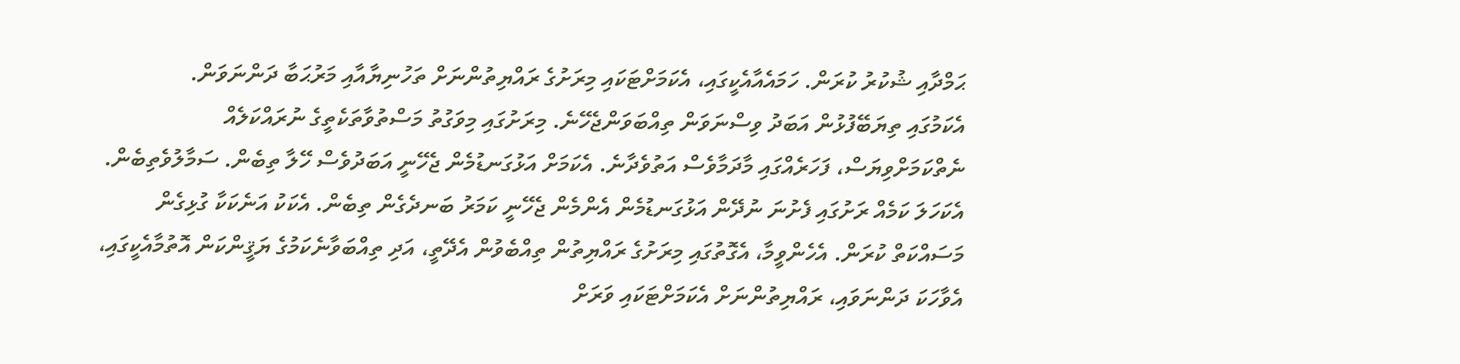ޙަމްދާއި ޝުކުރު ކުރަން. ހަމައެއާއެކީގައި، އެކަމަށްޓަކައި މިރަށުގެ ރައްޔިތުންނަށް ތަހުނިޔާއާއި މަރުޙަބާ ދަންނަވަން.
އެކަމުގައި ތިޔަބޭފުޅުން އަބަދު ވިސްނަވަން ތިއްބަވަންޖެހޭނެ. މިރަށުގައި މިވަގުތު މަސްތުވާތަކެތީގެ ނުރައްކަލެއް ނެތްކަމަށްވިޔަސް، ފަހަރެއްގައި މާދަމާވެސް އަތުވެދާނެ. އެކަމަށް އަޅުގަނޑުމެން ޖެހޭނީ އަބަދުވެސް ހޭލާ ތިބެން. ސަމާލުވެތިބެން. އެކަހަލަ ކަމެއް ރަށުގައި ފެށުނަ ނުދޭން އަޅުގަނޑުމެން އެންމެން ޖެހޭނީ ކަމަރު ބަނދެގެން ތިބެން. އެކަކު އަނެކަކާ ގުޅިގެން މަސައްކަތް ކުރަން. އެހެންވީމާ، އެގޮތުގައި މިރަށުގެ ރައްޔިތުން ތިއްބެވުން އެދޭތީ، އަދި ތިއްބަވާނެކަމުގެ ޔަޤީންކަން އޮތުމާއެކީގައި، އެވާހަކަ ދަންނަވައި، ރައްޔިތުންނަށް އެކަމަށްޓަކައި ވަރަށް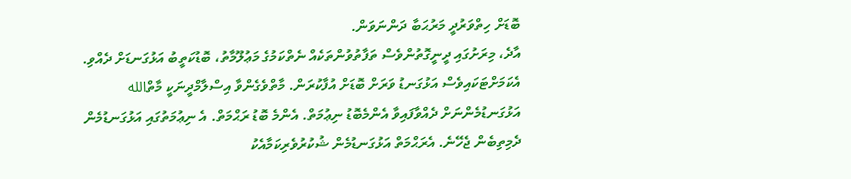ބޮޑަށް ހިތްވަރުދީ މަރުޙަބާ ދަންނަވަން.
އާދެ، މިރަށުގައި ދީނީގޮތުންވެސް ތަފާތުވުންތަކެއް ނެތްކަމުގެ މަޢުލޫމާތު، ބޮޑުކަތީބު އަޅުގަނޑަށް ދެއްވި. އެކަމަށްޓަކައިވެސް އަޅުގަނޑު ވަރަށް ބޮޑަށް އުފާކުރަން. މާތްވެގެންވާ އިސްލާމްދީނަކީ މާތްالله އަޅުގަނޑުމެންނަށް ދެއްވާފައިވާ އެންމެބޮޑު ނިޢުމަތް. އެންމެ ބޮޑު ރަޙްމަތް. އެ ނިޢުމަތުގައި އަޅުގަނޑުމެން ދެމިތިބެން ޖެހޭނެ. އެރަޙްމަތް އަޅުގަނޑުމެން ޝުކުރުވެރިކަމާއެކު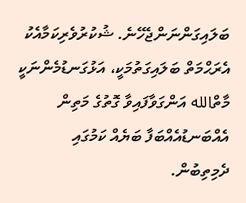ބަލައިގަންނަންޖެހޭނެ. ޝުކުރުވެރިކަމާއެކު އެރަޙްމަތް ބަލައިގަތުމަކީ، އަޅުގަނޑުމެންނަކީ މާތްالله އަންގަވާފައިވާ ގޮތުގެ މަތިން އެއްބަނޑުއެއްބަފާ ބަޔެއް ކަމުގައި ދެމިތިބުން.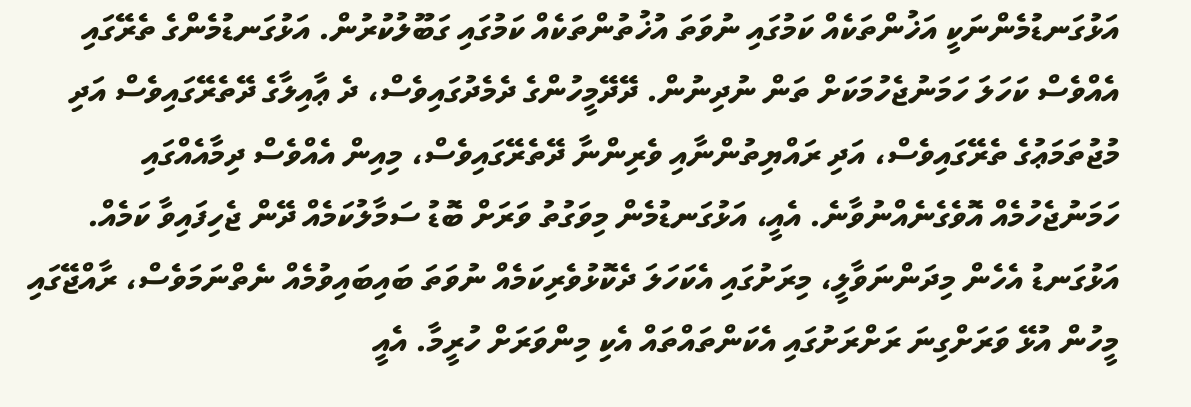އަޅުގަނޑުމެންނަކީ އަޚުންތަކެއް ކަމުގައި ނުވަތަ އުޚުތުންތަކެއް ކަމުގައި ގަބޫލުކުރުން. އަޅުގަނޑުމެންގެ ތެރޭގައި އެއްވެސް ކަހަލަ ހަމަނުޖެހުމަކަށް ތަން ނުދިނުން. ދޭދޭމީހުންގެ ދެމެދުގައިވެސް، ދެ ޢާއިލާގެ ދޭތެރޭގައިވެސް އަދި މުޖުތަމަޢުގެ ތެރޭގައިވެސް، އަދި ރައްޔިތުންނާއި ވެރިންނާ ދޭތެރޭގައިވެސް، މިއިން އެއްވެސް ދިމާއެއްގައި ހަމަނުޖެހުމެއް އޮވެގެނެއްނުވާނެ. އެއީ، އަޅުގަނޑުމެން މިވަގުތު ވަރަށް ބޮޑު ސަމާލުކަމެއް ދޭން ޖެހިފައިވާ ކަމެއް. އަޅުގަނޑު އެހެން މިދަންނަވާލީ، މިރަށުގައި އެކަހަލަ ދެކޮޅުވެރިކަމެއް ނުވަތަ ބައިބައިވުމެއް ނެތްނަމަވެސް، ރާއްޖޭގައި މީހުން އުޅޭ ވަރަށްގިނަ ރަށްރަށުގައި އެކަންތައްތައް އެކި މިންވަރަށް ހުރީމާ. އެއީ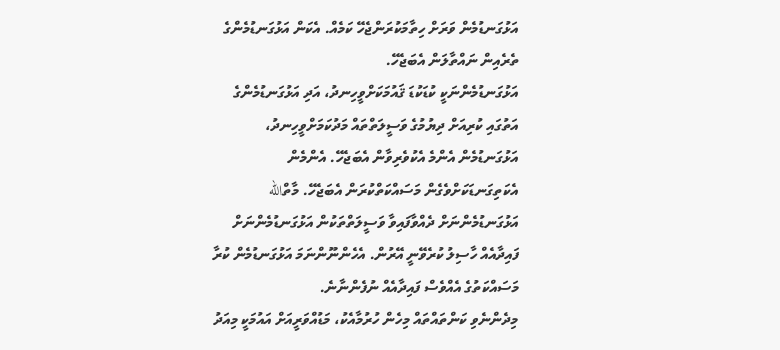އަޅުގަނޑުމެން ވަރަށް ހިތާމަކުރަންޖެހޭ ކަމެއް. އެކަން އަޅުގަނޑުމެންގެ ތެރެއިން ނައްތާލަން އެބަޖެހޭ.
އަޅުގަނޑުމެންނަކީ ކުޑަކުޑަ ޤައުމަކަށްވީހިނދު، އަދި އަޅުގަނޑުމެންގެ އަތުގައި ކުރިއަށް ދިޔުމުގެ ވަސީލަތްތައް މަދުކަމަށްވީހިނދު، އަޅުގަނޑުމެން އެންމެ އެކުވެރިވާން އެބަޖެހޭ. އެންމެން އެކަތިގަނޑަކަށްވެގެން މަސައްކަތްކުރަން އެބަޖެހޭ. މާތްالله އަޅުގަނޑުމެންނަށް ދެއްވާފައިވާ ވަސީލަތްތަކުން އަޅުގަނޑުމެންނަށް ފައިދާއެއް ހާސިލު ކުރެވޭނީ އޭރުން. އެހެންނޫންނަމަ އަޅުގަނޑުމެން ކުރާ މަސައްކަތުގެ އެއްވެސް ފައިދާއެއް ނުފެންނާނެ.
މިދެންނެވި ކަންތައްތައް މިހެން ހުރުމާއެކު، މަޑުއްވަރީއަށް އައުމަކީ މިއަދު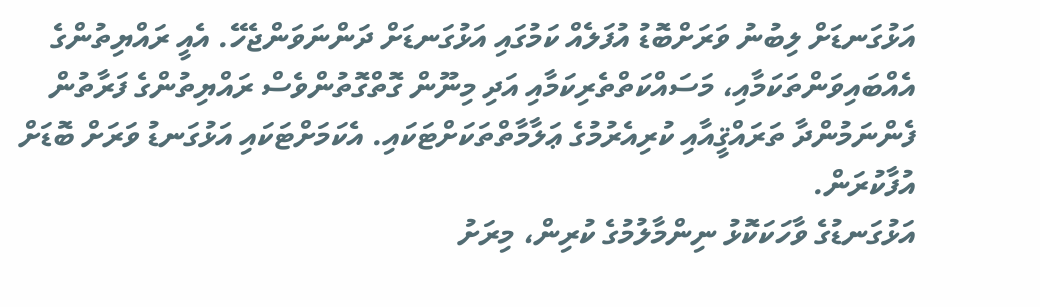އަޅުގަނޑަށް ލިބުނު ވަރަށްބޮޑު އުފަލެއް ކަމުގައި އަޅުގަނޑަށް ދަންނަވަންޖެހޭ. އެއީ ރައްޔިތުންގެ އެއްބައިވަންތަކަމާއި، މަސައްކަތްތެރިކަމާއި އަދި މިނޫން ގޮތްގޮތުންވެސް ރައްޔިތުންގެ ފަރާތުން ފެންނަމުންދާ ތަރައްޤީއާއި ކުރިއެރުމުގެ ޢަލާމާތްތަކަށްޓަކައި. އެކަމަށްޓަކައި އަޅުގަނޑު ވަރަށް ބޮޑަށް އުފާކުރަން.
އަޅުގަނޑުގެ ވާހަކަކޮޅު ނިންމާލުމުގެ ކުރިން، މިރަށު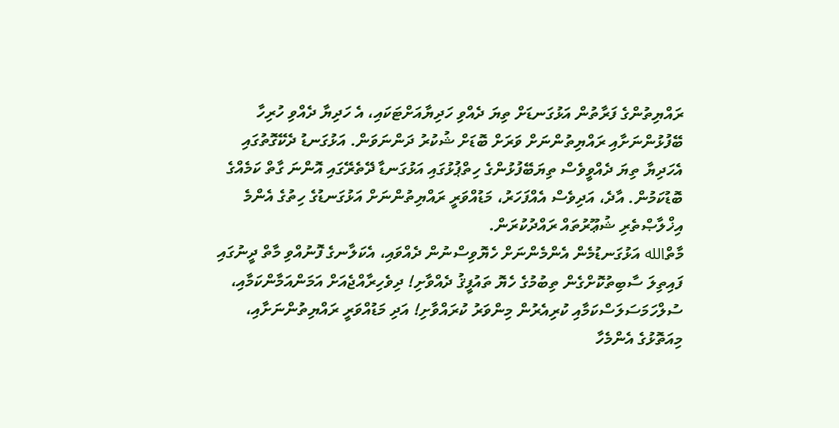ރައްޔިތުންގެ ފަރާތުން އަޅުގަނޑަށް ތިޔަ ދެއްވި ހަދިޔާއަށްޓަކައި، އެ ހަދިޔާ ދެއްވި ހުރިހާ ބޭފުޅުންނަށާއި ރައްޔިތުންނަށް ވަރަށް ބޮޑަށް ޝުކުރު ދަންނަވަން. އަޅުގަނޑު ދެކޭގޮތުގައި އެހަދިޔާ ތިޔަ ދެއްވީވެސް ތިޔަބޭފުޅުންގެ ހިތްޕުޅުގައި އަޅުގަނޑާ ދޭތެރޭގައި އޮންނަ ގާތް ކަމެއްގެ ބޮޑުކަމުން. އާދެ، އަދިވެސް އެއްފަހަރު، މަޑުއްވަރީ ރައްޔިތުންނަށް އަޅުގަނޑުގެ ހިތުގެ އެންމެ އިޚްލާޞްތެރި ޝުޢޫރުތައް ރައްދުކުރަން.
މާތްالله އަޅުގަނޑުމެން އެންމެންނަށް ހެޔޮވިސްނުން ދެއްވައި، އެކަލާނގެ ފޮނުއްވި މާތް ދީނުގައި ފައިތިލަ ސާބިތުކޮށްގެން ތިބުމުގެ ހެޔޮ ތައުފީޤު ދެއްވާށި! ދިވެހިރާއްޖެއަށް އަމަންއަމާންކަމާއި، ސުލްހަމަސަލަސްކަމާއި ކުރިއެރުން މިންވަރު ކުރައްވާށި! އަދި މަޑުއްވަރީ ރައްޔިތުންނަށާއި، މިއަތޮޅުގެ އެންމެހާ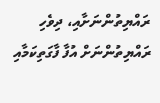ރައްޔިތުންނަށާއި، ދިވެހި ރައްޔިތުންނަށް އުފާ ފާގަތިކަމާއި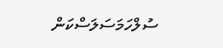ސުލްހަމަސަލަސްކަން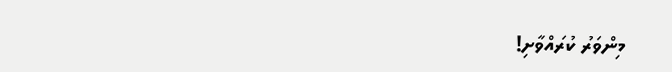މިންވަރު ކުރައްވާށި!